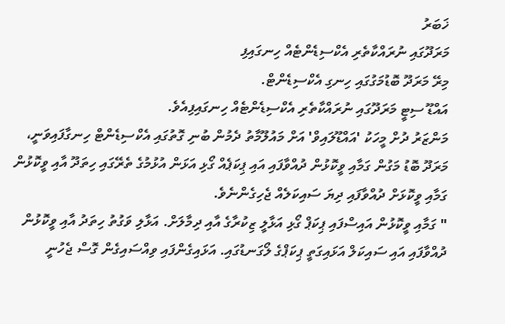ޚަބަރު
މަރަދޫގައި ނުރައްކާތެރި އެކްސިޑެންޓެއް ހިނގައިފި
މިރޭ މަރަދޫ ބޮޑުމަގުގައި ހިނގި އެކްސިޑެންޓް.
އައްޑޫ ސިޓީ މަރަދޫގައި ނުރައްކާތެރި އެކްސިޑެންޓެއް ހިނގައިފިއެވެ.
މަންޒަރު ދުށް މީހަކު 'އައްޑޫލައިވް' އަށް މައުލޫމާތު ދެމުން ބުނި ގޮތުގައި އެކްސިޑެންޓް ހިނގާފައިވަނީ، މަރަދޫ ބޮޑު މަގުން ގަމާއި ވީކޮޅުން ދުއްވާފައި އައި ޕިކަޕެއް ގޯޅި އަޅަން އުޅުމުގެ ތެރޭގައި ހިތަދޫ އާއި ވީކޮޅުން ގަމާއި ވީކޮޅަށް ދުއްވާފައި ދިޔަ ސައިކަލެއް ޖެހިގެންނެވެ.
" ގަމާއި ވީކޮޅުން އައިސްފައި ޕިކަޕް ގޯޅި އަޅާލީ ޒިކުރާގެ އާއި ދިމާލަށް. އަޅާލި ވަގުތު ހިތަދު އާއި ވީކޮޅުން ދުއްވާފައި އައި ސައިކަލް އަޅައިގަތީ ޕިކަޕްގެ ލޯގަނޑުގައި. އަޅައިގެންފައި ވިއްސައިގެން ގޮސް ޖެހުނީ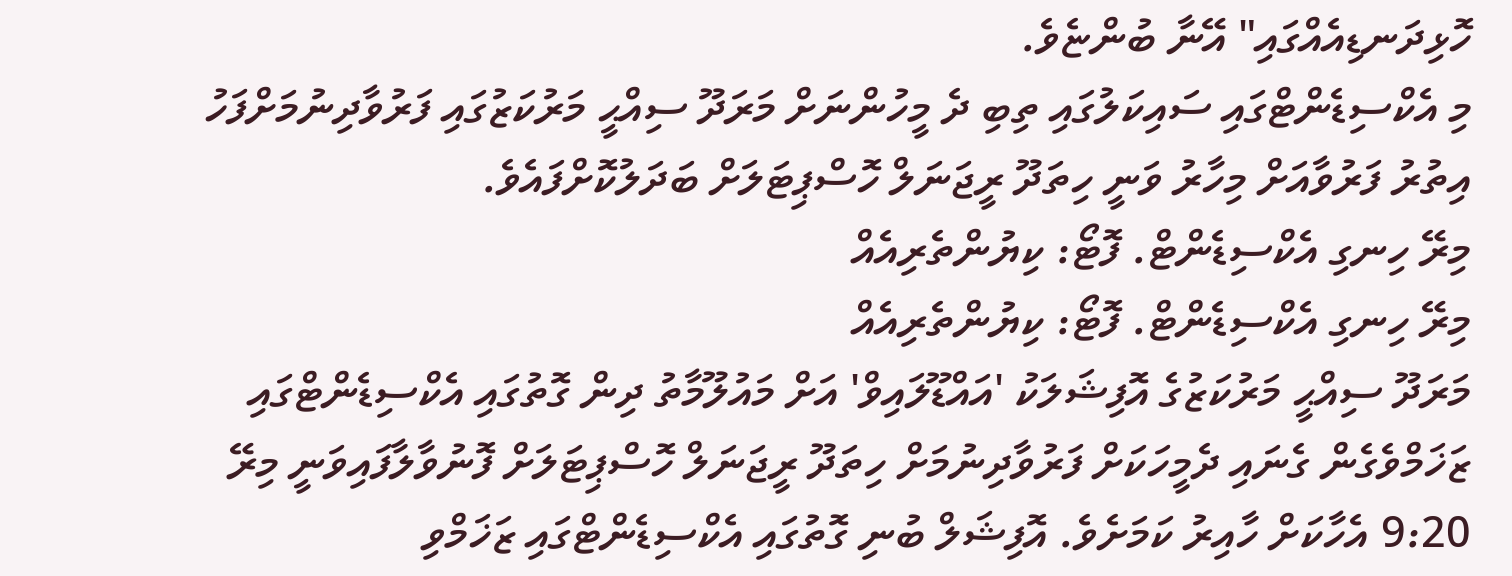ހޮޅިދަނޑިއެއްގައި" އޭނާ ބުންޏެވެ.
މި އެކްސިޑެންޓްގައި ސައިކަލުގައި ތިބި ދެ މީހުންނަށް މަރަދޫ ސިއްޙީ މަރުކަޒުގައި ފަރުވާދިނުމަށްފަހު އިތުރު ފަރުވާއަށް މިހާރު ވަނީ ހިތަދޫ ރީޖަނަލް ހޮސްޕިޓަލަށް ބަދަލުކޮށްފައެވެ.
މިރޭ ހިނގި އެކްސިޑެންޓް. ފޮޓޯ: ކިޔުންތެރިއެއް
މިރޭ ހިނގި އެކްސިޑެންޓް. ފޮޓޯ: ކިޔުންތެރިއެއް
މަރަދޫ ސިއްޙީ މަރުކަޒުގެ އޮފިޝަލަކު 'އައްޑޫލައިވް' އަށް މައުލޫމާތު ދިން ގޮތުގައި އެކްސިޑެންޓްގައި ޒަޚަމްވެގެން ގެނައި ދެމީހަކަށް ފަރުވާދިނުމަށް ހިތަދޫ ރީޖަނަލް ހޮސްޕިޓަލަށް ފޮނުވާލާފައިވަނީ މިރޭ 9:20 އެހާކަށް ހާއިރު ކަމަށެވެ. އޮފިޝަލް ބުނި ގޮތުގައި އެކްސިޑެންޓްގައި ޒަޚަމްވި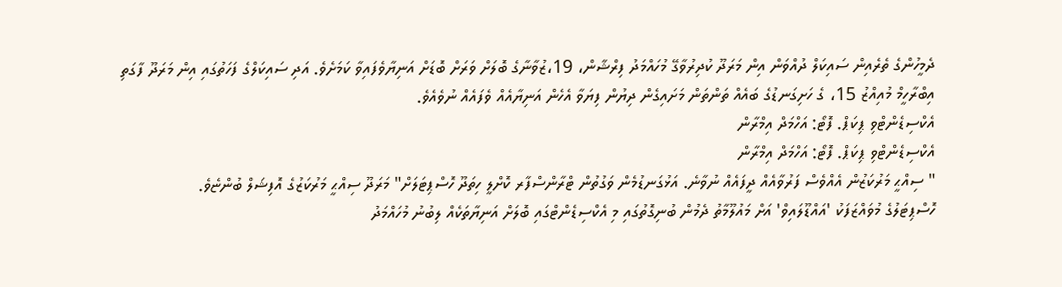ދެމީހުންގެ ތެރެއިން ސައިކަލް ދުއްވަން އިން މަރަދޫ ކުދިރުވާގޭ މުހައްމަދު ފިރްޝާން، 19،ޒުވާނާގެ ބޮލަށް ވަރަށް ބޮޑަށް އަނިޔާވެފައިވާ ކަމަށެވެ. އަދި ސައިކަލްގެ ފަހަތުގައި އިން މަރަދޫ ފާގަތި އިބްރާހީމް މުއިއްޒު 15، ގެ ހަށިގަނޑުގެ ބައެއް ތަންތަން މަށައިގެން ދިޔުން ފިޔަވާ އެހެން އަނިޔާއެއް ވެފައެއް ނުވެއެވެ.
އެކްސިޑެންޓްވި ޕިކަޕް. ފޮޓޯ: އަހްމަދް އިމްރާން
އެކްސިޑެންޓްވި ޕިކަޕް. ފޮޓޯ: އަހްމަދް އިމްރާން
" ސިއްޙީ މަރުކަޒުން އެއްވެސް ފަރުވާއެއް ދީފައެއް ނުވާނެ. އަޅުގަނޑުމެން ވަގުތުން ޓްރާންސްފާރ ކޮށްލީ ހިތަދޫ ހޮސްޕިޓަލަށް" މަރަދޫ ސިއްޙީ މަރުކަޒުގެ އޮފިޝަލް ބުންޏެވެ.
ހޮސްޕިޓަލުގެ މުވައްޒަފަކު 'އައްޑޫލައިވް' އަށް މައުލޫމާތު ދެމުން ބުނިގޮތުގައި މި އެކްސިޑެންޓްގައި ބޮލަށް އަނިޔާތަކެއް ލިބުނު މުހައްމަދު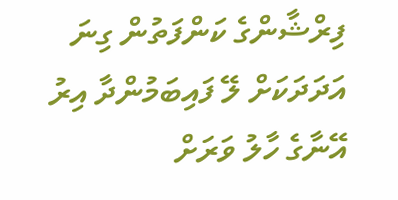ފިރްޝާންގެ ކަންފަތުން ގިނަ އަދަދަކަށް ލޭ ފައިބަމުންދާ އިރު އޭނާގެ ހާލު ވަރަށް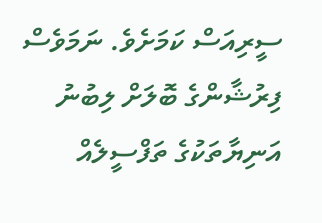ސީރިއަސް ކަމަށެވެ. ނަމަވެސް ފިރުޝާންގެ ބޮލަށް ލިބުނު އަނިޔާތަކުގެ ތަފްސީލެއް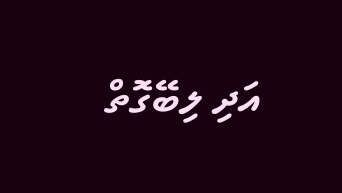އަދި ލިބޭގޮތް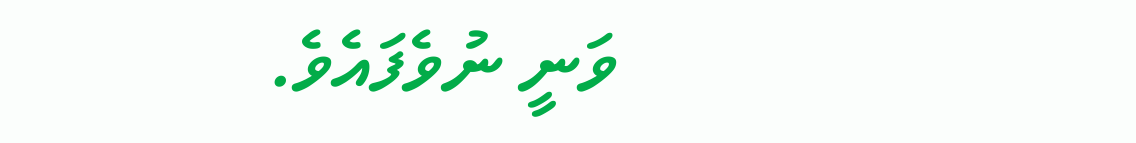ވަނީ ނުވެފައެވެ.